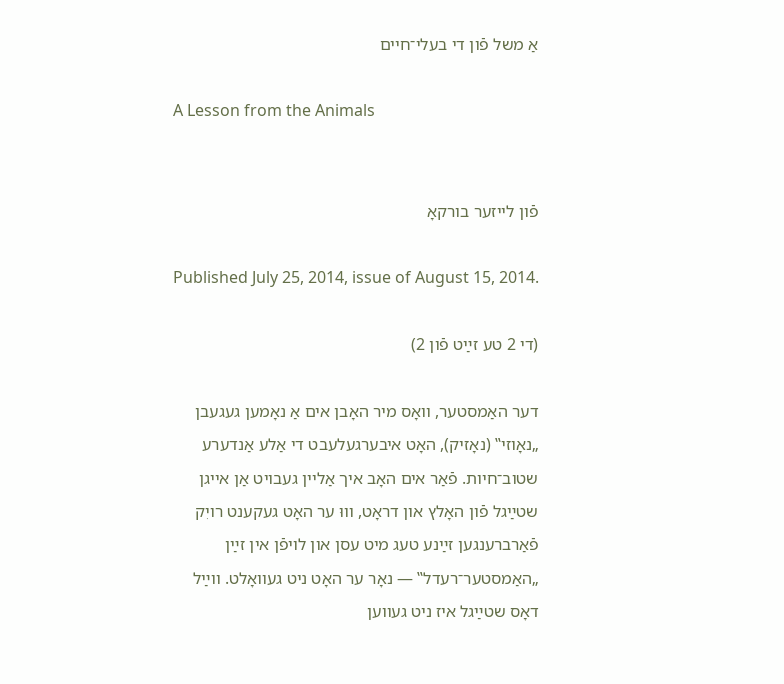אַ משל פֿון די בעלי־חיים

A Lesson from the Animals


פֿון לייזער בורקאָ

Published July 25, 2014, issue of August 15, 2014.

(די 2 טע זײַט פֿון 2)

דער האַמסטער, וואָס מיר האָבן אים אַ נאָמען געגעבן „נאָוזי‟ (נאָזיק), האָט איבערגעלעבט די אַלע אַנדערע שטוב־חיות. פֿאַר אים האָב איך אַליין געבויט אַן אייגן שטײַגל פֿון האָלץ און דראָט, וווּ ער האָט געקענט רויִק פֿאַרברענגען זײַנע טעג מיט עסן און לויפֿן אין זײַן „האַמסטער־רעדל‟ — נאָר ער האָט ניט געוואָלט. ווײַל דאָס שטײַגל איז ניט געווען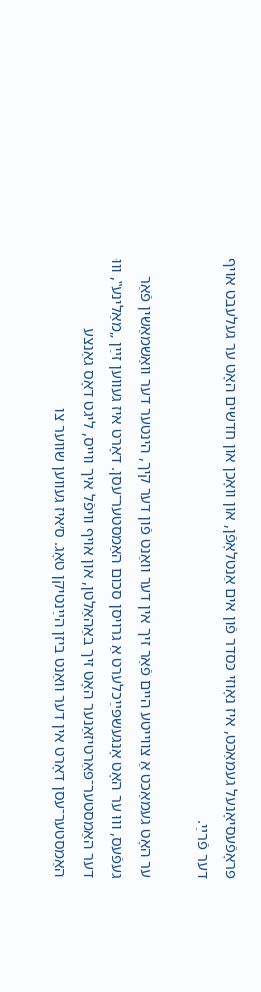פּראָפֿעסיאָנעל געמאַכט, איז נאָוזי כּסדר פֿון אים אַנטלאָפֿן, און וואָכן און חדשים האָט ער געלעבט אויף דער פֿרײַ.

ער האָט געמאַכט אַ צווייטע היים פֿאַר זיך אין דער וואַנט פֿון דער קיך, הינטער דער וואַשמאַשין פֿאַר געפֿעס, וווּ ער האָט אָנגעשפּײַכלערט אַ גרויסן סכום האַמסטער־עסן. דאָרט איז געווען זײַן „מאַלינע‟, וווּ דער האַמסטער־פּאַרטיזאַנער האָט זיך באַהאַלטן, און אויף וויפֿל איך ווייס, ליגט דאָס גאַנצע האַמסטער־עסן דאָרט אין דער וואַנט ביזן הײַנטיקן טאָג. ס׳איז געווען שווער צו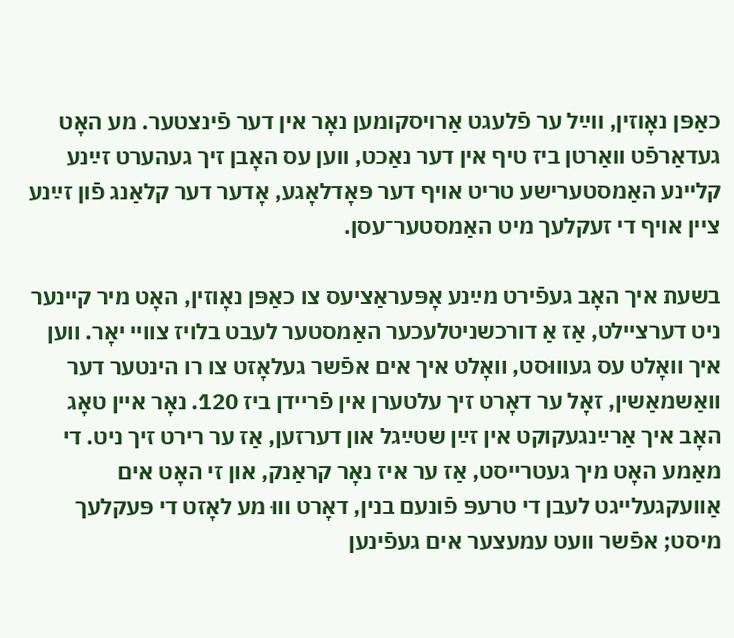כאַפּן נאָוזין, ווײַל ער פֿלעגט אַרויסקומען נאָר אין דער פֿינצטער. מע האָט געדאַרפֿט וואַרטן ביז טיף אין דער נאַכט, ווען עס האָבן זיך געהערט זײַנע קליינע האַמסטערישע טריט אויף דער פּאָדלאָגע, אָדער דער קלאַנג פֿון זײַנע ציין אויף די זעקלעך מיט האַמסטער־עסן.

בשעת איך האָב געפֿירט מײַנע אָפּעראַציעס צו כאַפּן נאָוזין, האָט מיר קיינער ניט דערציילט, אַז אַ דורכשניטלעכער האַמסטער לעבט בלויז צוויי יאָר. ווען איך וואָלט עס געוווּסט, וואָלט איך אים אפֿשר געלאָזט צו רו הינטער דער וואַשמאַשין, זאָל ער דאָרט זיך עלטערן אין פֿריידן ביז 120. נאָר איין טאָג האָב איך אַרײַנגעקוקט אין זײַן שטײַגל און דערזען, אַז ער רירט זיך ניט. די מאַמע האָט מיך געטרייסט, אַז ער איז נאָר קראַנק, און זי האָט אים אַוועקגעלייגט לעבן די טרעפּ פֿונעם בנין, דאָרט וווּ מע לאָזט די פּעקלעך מיסט; אפֿשר וועט עמעצער אים געפֿינען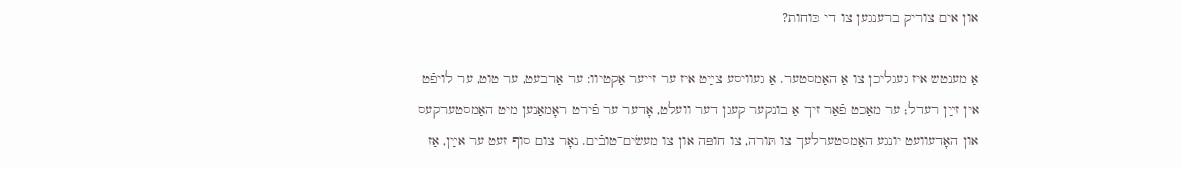און אים צוריק ברענגען צו די כּוחות?

אַ מענטש איז געגליכן צו אַ האַמסטער. אַ געוויסע צײַט איז ער זייער אַקטיוו: ער אַרבעט, ער טוט, ער לויפֿט אין זײַן רעדל; ער מאַכט פֿאַר זיך אַ בונקער קעגן דער וועלט, אָדער ער פֿירט ראָמאַנען מיט האַמסטערקעס און האָדעוועט יונגע האַמסטערלעך צו תּורה, צו חופּה און צו מעשׂים־טובֿים. נאָר צום סוף זעט ער אײַן, אַז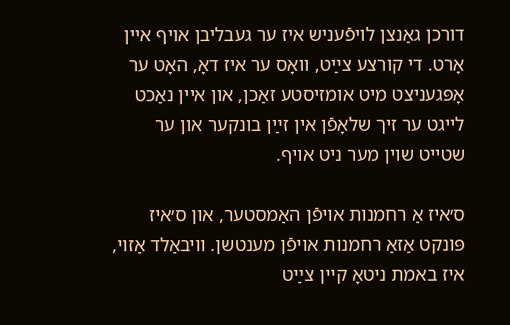דורכן גאַנצן לויפֿעניש איז ער געבליבן אויף איין אָרט. די קורצע צײַט, וואָס ער איז דאָ, האָט ער אָפּגעניצט מיט אומזיסטע זאַכן, און איין נאַכט לייגט ער זיך שלאָפֿן אין זײַן בונקער און ער שטייט שוין מער ניט אויף.

ס׳איז אַ רחמנות אויפֿן האַמסטער, און ס׳איז פּונקט אַזאַ רחמנות אויפֿן מענטשן. וויבאַלד אַזוי, איז באמת ניטאָ קיין צײַט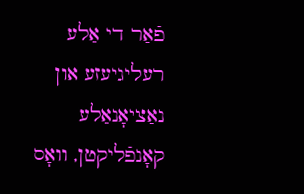פֿאַר די אַלע רעליגיעזע און נאַציאָנאַלע קאָנפֿליקטן, וואָס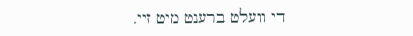די וועלט ברענט מיט זיי.